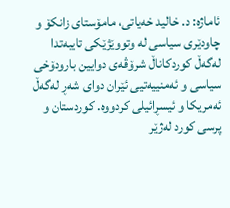ئاماژە: د. خالید خەیاتی، مامۆستای زانکۆ و چاودێری سیاسی لە وتووێژێکی تایبەتدا لەگەڵ کوردکاناڵ شرۆڤەی دوایین بارودۆخی سیاسی و ئەمنییەتیی ئێران دوای شەڕ لەگەڵ ئەمریکا و ئیسڕائیلی کردووە. کوردستان و پرسی کورد لەژێر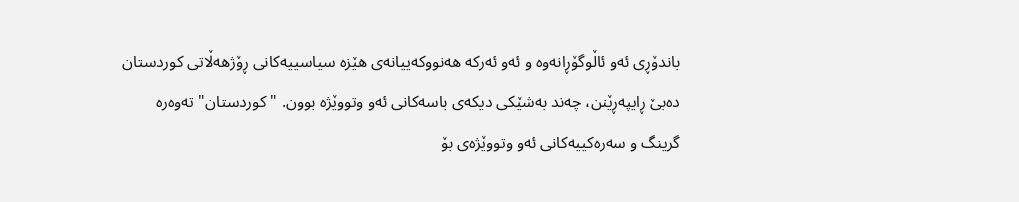باندۆڕی ئەو ئاڵوگۆڕانەوە و ئەو ئەرکە هەنووکەییانەی هێزە سیاسییەکانی ڕۆژهەڵاتی کوردستان دەبێ ڕایپەڕێنن، چەند بەشێکی دیکەی باسەکانی ئەو وتووێژە بوون. "کوردستان" تەوەرە گرینگ و سەرەکییەکانی ئەو وتووێژەی بۆ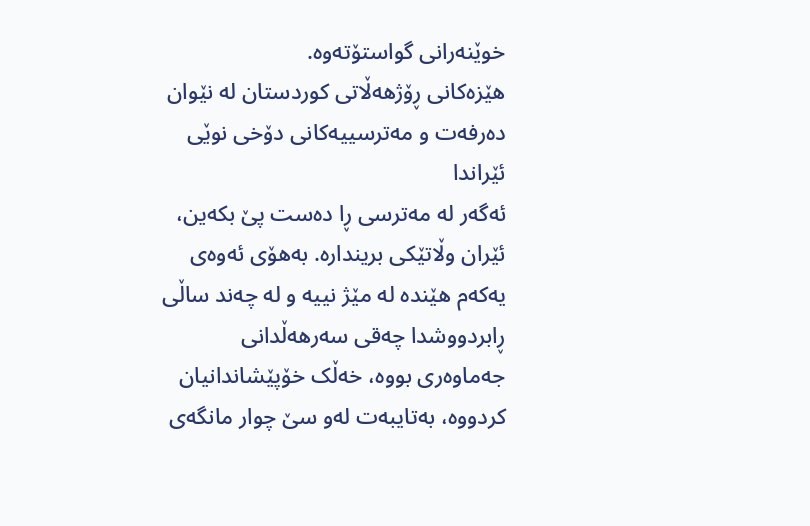خوێنەرانی گواستۆتەوە.
هێزەکانی ڕۆژهەڵاتی کوردستان لە نێوان دەرفەت و مەترسییەکانی دۆخی نوێی ئێراندا
ئەگەر لە مەترسی ڕا دەست پێ بکەین، ئێران وڵاتێکی بریندارە. بەهۆی ئەوەی یەکەم هێندە لە مێژ نییە و لە چەند ساڵی ڕابردووشدا چەقی سەرهەڵدانی جەماوەری بووە، خەڵک خۆپێشاندانیان کردووە، بەتایبەت لەو سێ چوار مانگەی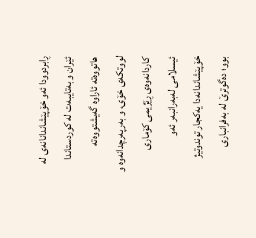ڕابردوودا ئەو خۆپێشاندانانەی لە ئێران و بەتایبەت لە کوردستاندا هاتووەتە ئاراوە گەیشتووەتە لووتکەی خۆی، و بەرپەرچدانەوە و کاردانەوەی ڕێژیمی کۆماری ئیسلامی لەبەرانبەر ئەو خۆپێشاندانەدا یەکجار توندوتیژ بوو؛ دەگوترێ لە بەفرانباری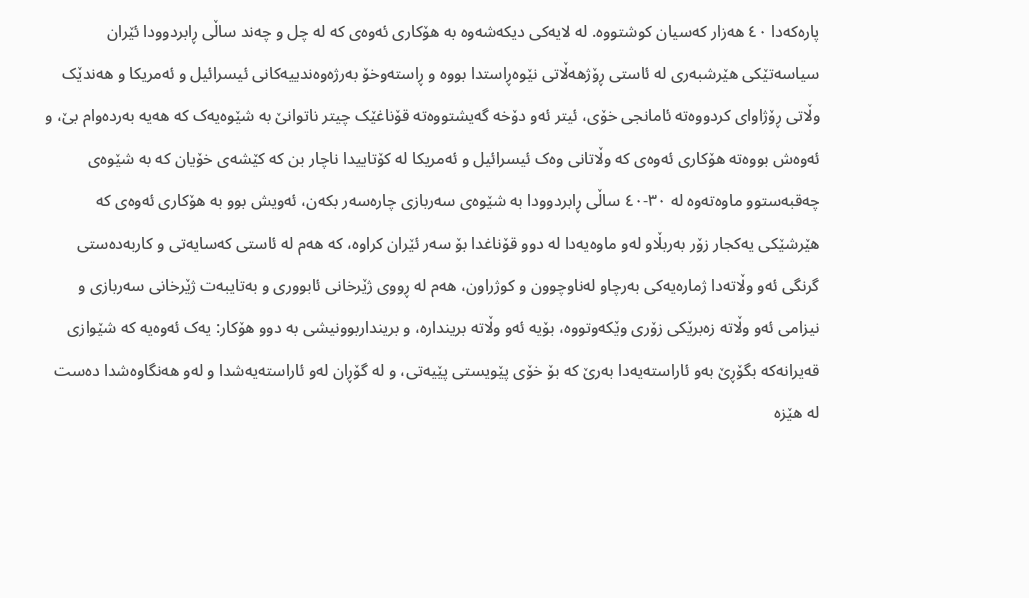پارەکەدا ٤٠ هەزار کەسیان کوشتووە. لە لایەکی دیکەشەوە بە هۆکاری ئەوەی کە لە چل و چەند ساڵی ڕابردوودا ئێران سیاسەتێکی هێرشبەری لە ئاستی ڕۆژهەڵاتی نێوەڕاستدا بووە و ڕاستەوخۆ بەرژەوەندییەکانی ئیسرائیل و ئەمریکا و هەندێک وڵاتی ڕۆژاوای کردووەتە ئامانجی خۆی، ئیتر ئەو دۆخە گەیشتووەتە قۆناغێک چیتر ناتوانێ بە شێوەیەک کە هەیە بەردەوام بێ، و ئەوەش بووەتە هۆکاری ئەوەی کە وڵاتانی وەک ئیسرائیل و ئەمریکا لە کۆتاییدا ناچار بن کە کێشەی خۆیان کە بە شێوەی چەقبەستوو ماوەتەوە لە ٣٠-٤٠ ساڵی ڕابردوودا بە شێوەی سەربازی چارەسەر بکەن، ئەویش بوو بە هۆکاری ئەوەی کە هێرشێکی یەکجار زۆر بەربڵاو لەو ماوەیەدا لە دوو قۆناغدا بۆ سەر ئێران کراوە، کە هەم لە ئاستی کەسایەتی و کاربەدەستی گرنگی ئەو وڵاتەدا ژمارەیەکی بەرچاو لەناوچوون و کوژراون، هەم لە ڕووی ژێرخانی ئابووری و بەتایبەت ژێرخانی سەربازی و نیزامی ئەو وڵاتە زەبرێکی زۆری وێکەوتووە، بۆیە ئەو وڵاتە بریندارە، و برینداربوونیشی بە دوو هۆکار: یەک ئەوەیە کە شێوازی قەیرانەکە بگۆڕێ بەو ئاراستەیەدا بەرێ کە بۆ خۆی پێویستی پێیەتی، و لە گۆڕان لەو ئاراستەیەشدا و لەو هەنگاوەشدا دەست لە هێزە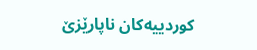کوردییەکان ناپارێزێ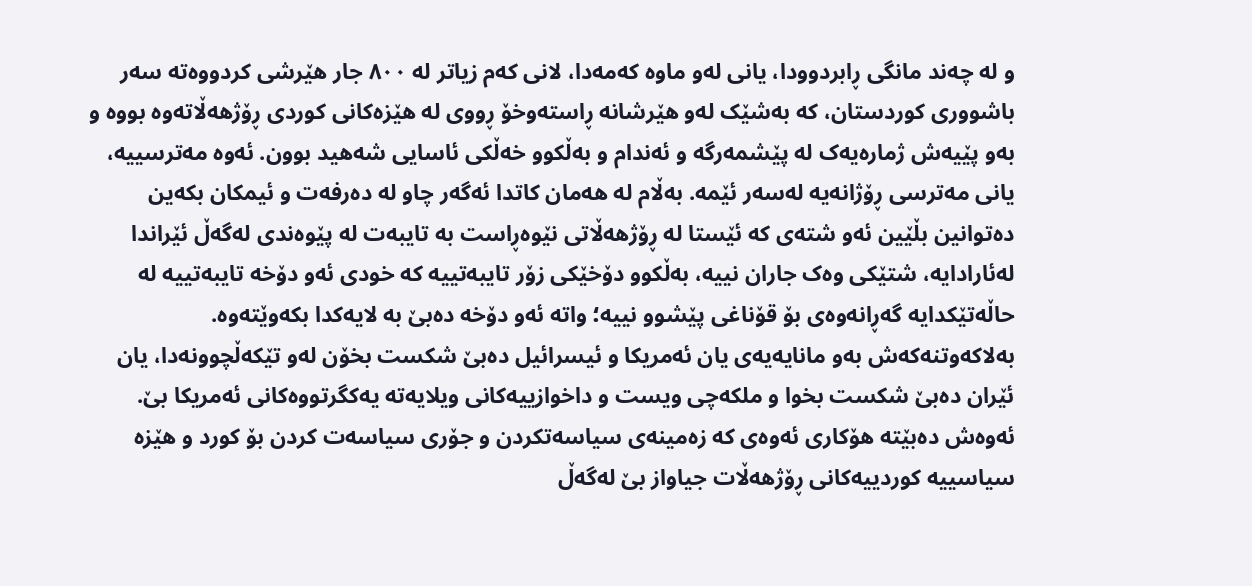و لە چەند مانگی ڕابردوودا، یانی لەو ماوە کەمەدا، لانی کەم زیاتر لە ٨٠٠ جار هێرشی کردووەتە سەر باشووری کوردستان، کە بەشێک لەو هێرشانە ڕاستەوخۆ ڕووی لە هێزەکانی کوردی ڕۆژهەڵاتەوە بووە و بەو پێیەش ژمارەیەک لە پێشمەرگە و ئەندام و بەڵکوو خەڵکی ئاسایی شەهید بوون. ئەوە مەترسییە، یانی مەترسی ڕۆژانەیە لەسەر ئێمە. بەڵام لە هەمان کاتدا ئەگەر چاو لە دەرفەت و ئیمکان بکەین دەتوانین بڵێین ئەو شتەی کە ئێستا لە ڕۆژهەڵاتی نێوەڕاست بە تایبەت لە پێوەندی لەگەڵ ئێراندا لەئارادایە، شتێکی وەک جاران نییە، بەڵکوو دۆخێکی زۆر تایبەتییە کە خودی ئەو دۆخە تایبەتییە لە حاڵەتێکدایە گەڕانەوەی بۆ قۆناغی پێشوو نییە؛ واتە ئەو دۆخە دەبێ بە لایەکدا بکەوێتەوە. بەلاکەوتنەکەش بەو مانایەیەی یان ئەمریکا و ئیسرائیل دەبێ شکست بخۆن لەو تێکەڵچوونەدا، یان ئێران دەبێ شکست بخوا و ملکەچی ویست و داخوازییەکانی ویلایەتە یەکگرتووەکانی ئەمریکا بێ. ئەوەش دەبێتە هۆکاری ئەوەی کە زەمینەی سیاسەتکردن و جۆری سیاسەت کردن بۆ کورد و هێزە سیاسییە کوردییەکانی ڕۆژهەڵات جیاواز بێ لەگەڵ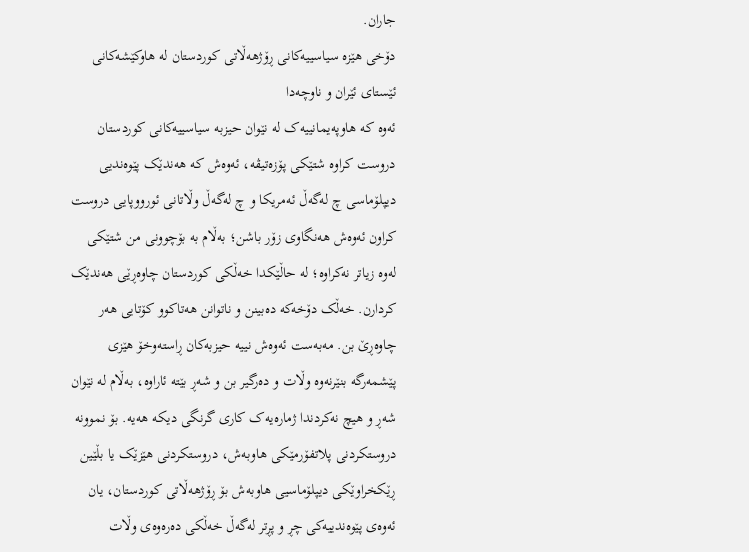جاران.
دۆخی هێزە سیاسییەکانی ڕۆژهەڵاتی کوردستان لە هاوکێشەکانی ئێستای ئێران و ناوچەدا
ئەوە کە هاوپەیمانییەک لە نێوان حیزبە سیاسییەکانی کوردستان دروست کراوە شتێکی پۆزەتیڤە، ئەوەش کە هەندێک پێوەندیی دیپلۆماسی چ لەگەڵ ئەمریکا و چ لەگەڵ وڵاتانی ئورووپایی دروست کراون ئەوەش هەنگاوی زۆر باشن؛ بەڵام بە بۆچوونی من شتێکی لەوە زیاتر نەکراوە؛ لە حاڵێکدا خەڵکی کوردستان چاوەڕێی هەندێک کردارن. خەڵک دۆخەکە دەبینن و ناتوانن هەتاکوو کۆتایی هەر چاوەڕێ بن. مەبەست ئەوەش نییە حیزبەکان ڕاستەوخۆ هێزی پێشمەرگە بنێرنەوە وڵات و دەرگیر بن و شەڕ بێتە ئاراوە، بەڵام لە نێوان شەڕ و هیچ نەکردندا ژمارەیەک کاری گرنگی دیکە هەیە. بۆ نموونە دروستکردنی پلاتفۆرمێکی هاوبەش، دروستکردنی هێزێک یا بڵێین ڕێکخراوێکی دیپلۆماسیی هاوبەش بۆ ڕۆژهەڵاتی کوردستان، یان ئەوەی پێوەندییەکی چڕ و پڕتر لەگەڵ خەڵکی دەرەوەی وڵات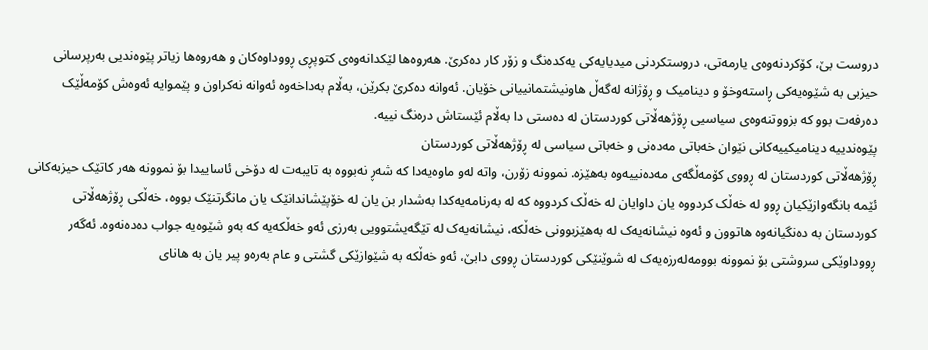دروست بێ، کۆکردنەوەی یارمەتی، دروستکردنی میدیایەکی یەکدەنگ و زۆر کار دەکرێ. هەروەها لێکدانەوەی کتوپڕی ڕووداوەکان و هەروەها زیاتر پێوەندیی بەرپرسانی حیزبی بە شێوەیەکی ڕاستەوخۆ و دینامیک و ڕۆژانە لەگەڵ هاونیشتمانییانی خۆیان. ئەوانە دەکرێ بکرێن، بەڵام بەداخەوە ئەوانە نەکراون و پێموایە ئەوەش کۆمەڵێک دەرفەت بوو کە بزووتنەوەی سیاسیی ڕۆژهەڵاتی کوردستان لە دەستی دا بەڵام ئێستاش درەنگ نییە.
پێوەندییە دینامیکییەکانی نێوان خەباتی مەدەنی و خەباتی سیاسی لە ڕۆژهەڵاتی کوردستان
ڕۆژهەڵاتی کوردستان لە ڕووی کۆمەڵگەی مەدەنییەوە بەهێزە. نموونە زۆرن، واتە لەو ماوەیەدا کە شەڕ نەبووە بە تایبەت لە دۆخی ئاساییدا بۆ نموونە هەر کاتێک حیزبەکانی ئێمە بانگەوازێکیان ڕوو لە خەڵک کردووە یان داوایان لە خەڵک کردووە کە لە بەرنامەیەکدا بەشدار بن یان لە خۆپێشاندانێک یان مانگرتنێک بووە، خەڵکی ڕۆژهەڵاتی کوردستان بە دەنگیانەوە هاتوون و ئەوە نیشانەیەک لە بەهێزبوونی خەڵکە، نیشانەیەک لە تێگەیشتوویی بەرزی ئەو خەڵکەیە کە بەو شێوەیە جواب دەدەنەوە. ئەگەر ڕووداوێکی سروشتی بۆ نموونە بوومەلەرزەیەک لە شوێنێکی کوردستان ڕووی دابێ، ئەو خەڵکە بە شێوازێکی گشتی و عام بەرەو پیر یان بە هانای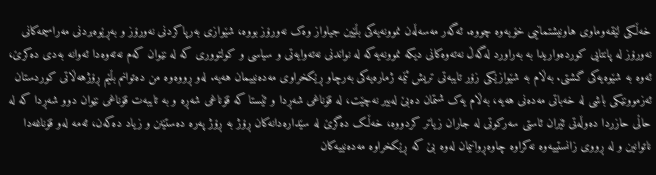خەڵکی لێقەوماوی هاونیشتمانیی خۆیەوە چووە. ئەگەر مەسەڵەن نموونەیەکی بڵێین جیاواز وەک نەورۆز بووە، شێوازی بەرپاکردنی نەورۆز و بەڕێوەبردنی مەراسیمەکانی نەورۆز لە پانتایی کوردەواریدا بە بەراورد لەگەڵ نەتەوەکانی دیکە نموونەیەکە لە نواندنی نەتەوایەتی و سیاسی و کولتووری کە لە نێوان کەم نەتەوەدا ئەوانە بەدی دەکرێ، ئەوە بە شێوەیەکی گشتی. بەڵام بە شێوازێکی زۆر تایبەتی تریش ئێمە ژمارەیەکی بەرچاو ڕێکخراوی مەدەنییمان هەیە. لەو ڕووەوە من دەتوانم بڵێم ڕۆژهەڵاتی کوردستان ئەزموونێکی باشی لە خەباتی مەدەنی هەیە، بەڵام یەک شتمان دەبێ لەبیر نەچێت، لە قۆناغی شەڕدا و ئێستا کە قۆناغی شەڕە و بە تایبەت قۆناغی نێوان دوو شەڕدا کە لە حاڵی حازردا دەوڵەتی ئێران ئاستی سەرکوتی لە جاران زیاتر کردووە، خەڵک دەگرێ لە سێدارەدانەکان ڕۆژ بە ڕۆژ پەرە دەستێنن و زیاد دەکەن، ئەمە لەو قۆناغەدا ناتوانین و لە ڕووی زانستییەوە نەکراوە چاوەڕوانیمان لەوە بێ کە ڕێکخراوە مەدەنییەکان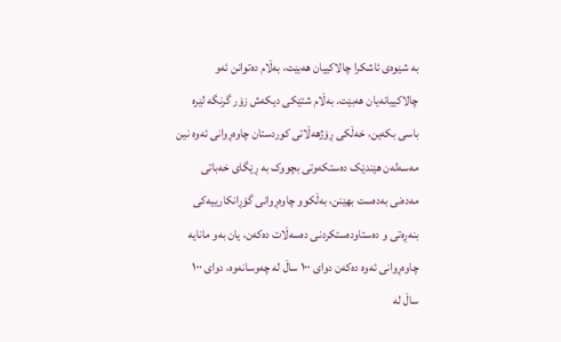بە شێوەی ئاشکرا چالاکییان هەبێت، بەڵام دەتوانن ئەو چالاکییانەیان هەبێت. بەڵام شتێکی دیکەش زۆر گرنگە لێرە باسی بکەین، خەڵکی ڕۆژهەڵاتی کوردستان چاوەڕوانی ئەوە نین مەسەلەن هێندێک دەستکەوتی بچووک بە ڕێگای خەباتی مەدەنی بەدەست بهێنن، بەڵکوو چاوەڕوانی گۆڕانکارییەکی بنەڕەتی و دەستاودەستکردنی دەسەڵات دەکەن، یان بەو مانایە چاوەڕوانی ئەوە دەکەن دوای ١٠٠ ساڵ لە چەوسانەوە، دوای ١٠٠ ساڵ لە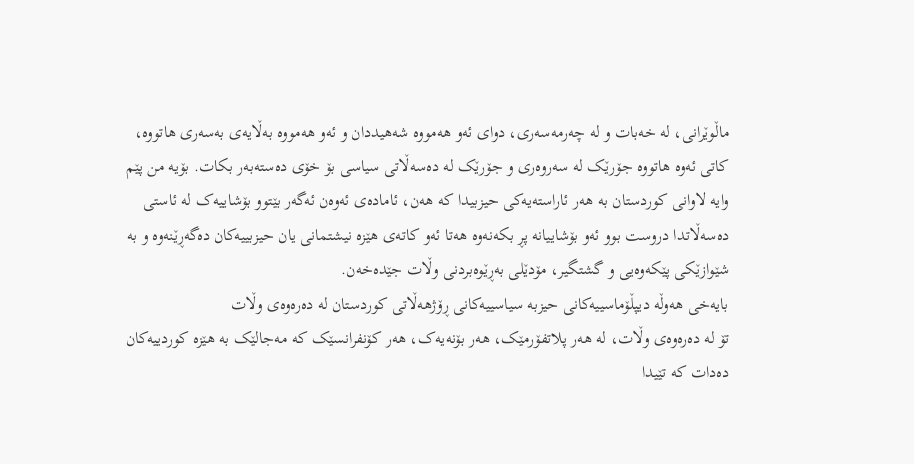ماڵوێرانی، لە خەبات و لە چەرمەسەری، دوای ئەو هەمووە شەهیددان و ئەو هەمووە بەڵایەی بەسەری هاتووە، کاتی ئەوە هاتووە جۆرێک لە سەروەری و جۆرێک لە دەسەڵاتی سیاسی بۆ خۆی دەستەبەر بکات. بۆیە من پێم وایە لاوانی کوردستان بە هەر ئاراستەیەکی حیزبیدا کە هەن، ئامادەی ئەوەن ئەگەر بێتوو بۆشاییەک لە ئاستی دەسەڵاتدا دروست بوو ئەو بۆشاییانە پڕ بکەنەوە هەتا ئەو کاتەی هێزە نیشتمانی یان حیزبییەکان دەگەڕێنەوە و بە شێوازێکی پێکەوەیی و گشتگیر، مۆدێلی بەڕێوەبردنی وڵات جێدەخەن.
بایەخی هەوڵە دیپڵۆماسییەکانی حیزبە سیاسییەکانی ڕۆژهەڵاتی کوردستان لە دەرەوەی وڵات
تۆ لە دەرەوەی وڵات، لە هەر پلاتفۆرمێک، هەر بۆنەیەک، هەر کۆنفرانسێک کە مەجالێک بە هێزە کوردییەکان دەدات کە تێیدا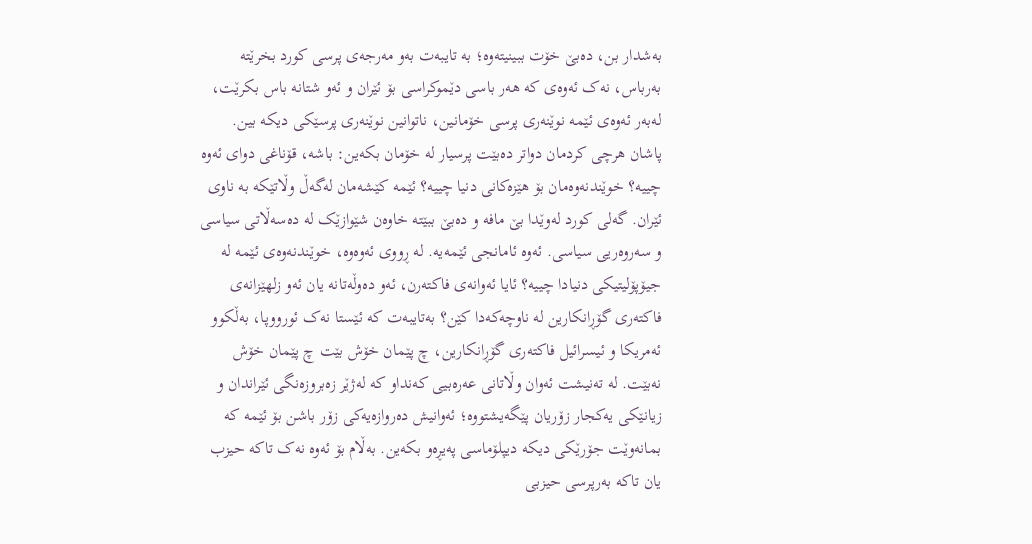بەشدار بن، دەبێ خۆت ببینیتەوە؛ بە تایبەت بەو مەرجەی پرسی کورد بخرێتە بەرباس، نەک ئەوەی کە هەر باسی دێموکراسی بۆ ئێران و ئەو شتانە باس بکرێت، لەبەر ئەوەی ئێمە نوێنەری پرسی خۆمانین، ناتوانین نوێنەری پرسێکی دیکە بین. پاشان هرچی کردمان دواتر دەبێت پرسیار لە خۆمان بکەین: باشە، قۆناغی دوای ئەوە چییە؟ خوێندنەوەمان بۆ هێزەکانی دنیا چییە؟ ئێمە کێشەمان لەگەڵ وڵاتێکە بە ناوی ئێران. گەلی کورد لەوێدا بێ مافە و دەبێ ببێتە خاوەن شێوازێک لە دەسەڵاتی سیاسی و سەروەریی سیاسی. ئەوە ئامانجی ئێمەیە. لە ڕووی ئەوەوە، خوێندنەوەی ئێمە لە جیۆپۆلیتیکی دنیادا چییە؟ ئایا ئەوانەی فاکتەرن، ئەو دەوڵەتانە یان ئەو زلهێزانەی فاکتەری گۆڕانکارین لە ناوچەکەدا کێن؟ بەتایبەت کە ئێستا نەک ئورووپا، بەڵکوو ئەمریکا و ئیسرائیل فاکتەری گۆڕانکارین، چ پێمان خۆش بێت چ پێمان خۆش نەبێت. لە تەنیشت ئەوان وڵاتانی عەرەبیی کەنداو کە لەژێر زەبروزەنگی ئێراندان و زیانێکی یەکجار زۆریان پێگەیشتووە؛ ئەوانیش دەروازەیەکی زۆر باشن بۆ ئێمە کە بمانەوێت جۆرێکی دیکە دیپلۆماسی پەیڕەو بکەین. بەڵام بۆ ئەوە نەک تاکە حیزب یان تاکە بەرپرسی حیزبی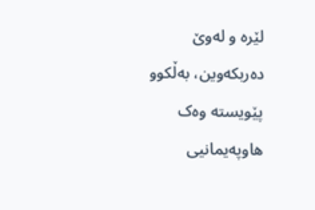لێرە و لەوێ دەربکەوین، بەڵکوو پێویستە وەک هاوپەیمانیی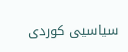سیاسیی کوردی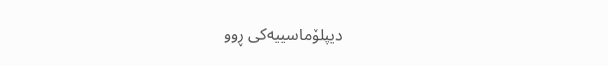دیپلۆماسییەکی ڕوو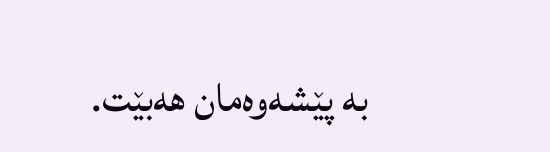بە پێشەوەمان هەبێت.